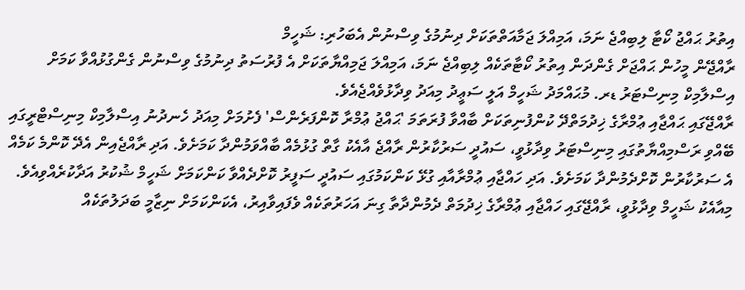އިތުރު ޙައްޖު ކޯޓާ ލިބިއްޖެ ނަމަ، އަމިއްލަ ޖަމާއަތްތަކަށް ދިނުމުގެ ވިސްނުން އެބަހުރި: ޝަހީމް
ރާއްޖޭން މީހުން ޙައްޖަށް ގެންދަން އިތުރު ކޯޓާތަކެއް ލިބިއްޖެ ނަމަ، އަމިއްލަ ޖަމިއްޔާތަކަށް އެ ފުރުސަތު ދިނުމުގެ ވިސްނުން ގެންގުޅުއްވާ ކަމަށް އިސްލާމިކް މިނިސްޓަރު ޑރ. މުޙައްމަދު ޝަހީމް އަލީ ސަޢީދު މިއަދު ވިދާޅުވެއްޖެއެވެ.
ރާއްޖޭގައި ޙައްޖާއި ޢުމްރާގެ ޚިދުމަތްދޭ ކުންފުނިތަކަށް ބާއްވާ ފުރަތަމަ 'ޙައްޖު ޢުމްރާ ކޮންފަރެންސް' ފެށުމަށް މިއަދު ހެނދުނު އިސްލާމިކް މިނިސްޓްރީގައި ބޭއްވި ރަސްމިއްޔާތުގައި މިނިސްޓަރު ވިދާޅުވީ، ސައުދީ ސަރުކާރުން ރާއްޖެ އާއެކު ގާތް ގުޅުމެއް ބާއްވަމުންދާ ކަމަށެވެ. އަދި ރާއްޖެއިން އެދޭ ކޮންމެ ކަމެއް އެ ސަރުކާރުން ކޮށްދެމުންދާ ކަމަށެވެ. އަދި ހައްޖާއި ޢުމްރާއާއި ގުޅޭ ކަންކަމުގައި ސައުދީ ސަފީރު ކޮށްދެއްވާ ކަންކަމަށް ޝަހީމް ޝުކުރު އަދާކުރެއްވިއެވެ.
މިއާއެކު ޝަހީމް ވިދާޅުވީ، ރާއްޖޭގައި ހައްޖާއި ޢުމްރާގެ ޚިދުމަތް ދެމުންދާތާ ގިނަ އަހަރުތަކެއް ވެފައިވާއިރު، އެކަންކަމަށް ނިޒާމީ ބަދަލުތަކެއް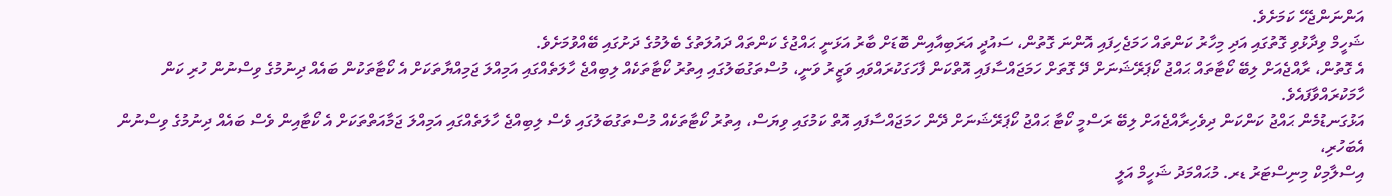އަންނަންޖެހޭ ކަމަށެވެ.
ޝަހީމް ވިދާޅުވި ގޮތުގައި އަދި މިހާރު ކަންތައް ހަމަޖެހިފައި އޮންނަ ގޮތުން، ސައުދީ އަރަބިއާއިން ބޮޑަށް ބާރު އަޅަނީ ޙައްޖުގެ ކަންތައް ދައުލަތުގެ ބެލުމުގެ ދަށުގައި ބޭއްވުމަށެވެ.
އެ ގޮތުން، ރާއްޖެއަށް ލިބޭ ކޯޓާތައް ޙައްޖު ކޯޕަރޭޝަނަށް ދޭ ގޮތަށް ހަމަޖައްސާފައި އޮތްކަން ފާހަގަކުރައްވައި ވަޒީރު ވަނީ، މުސްތަގުބަލުގައި އިތުރު ކޯޓާތަކެއް ލިބިއްޖެ ހާލަތެއްގައި އަމިއްލަ ޖަމިއްޔާތަކަށް އެ ކޯޓާތަކުން ބައެއް ދިނުމުގެ ވިސްނުން ހުރި ކަން ހާމަކުރައްވާފައެވެ.
އަޅުގަނޑުމެން ޙައްޖު ކަންކަން ދިވެހިރާއްޖެއަށް ލިބޭ ރަސްމީ ކޯޓާ ޙައްޖު ކޯޕަރޭޝަނަށް ދޭން ހަމަޖައްސާފައި އޮތް ކަމުގައި ވިޔަސް، އިތުރު ކޯޓާތަކެއް މުސްތަގުބަލުގައި ވެސް ލިބިއްޖެ ހާލަތެއްގައި އަމިއްލަ ޖަމާއަތްތަކަށް އެ ކޯޓާއިން ވެސް ބައެއް ދިނުމުގެ ވިސްނުން އެބަހުރި،
އިސްލާމިކް މިނިސްޓަރު ޑރ. މުޙައްމަދު ޝަހީމް އަލީ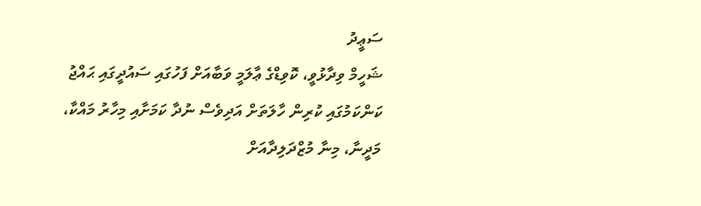ސަޢީދު
ޝަހީމް ވިދާޅުވީ، ކޮވިޑްގެ ޢާލަމީ ވަބާއަށް ފަހުގައި ސައުދީގައި ޙައްޖު ކަންކަމުގައި ކުރިން ހާލަތަށް އަދިވެސް ނުދާ ކަމަށާއި މިހާރު މައްކާ، މަދީނާ، މިނާ މުޒްދަލިދާއަށް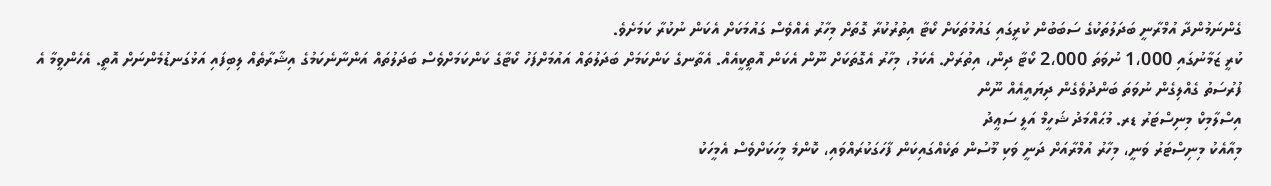ގެންނަމުންދާ އުމްރާނީ ބަދަލުތަކުގެ ސަބަބުން ކުރީގައި ގައުމުތަކަށް ކޯޓާ އިތުރުކުރާ ގޮތަށް މިހާރު އެއްވެސް ގައުމަކަށް އެކަން ނުކުރާ ކަމަށެވެ.
ކުރީ ޒަމާނުގައި 1،000 ނުވަތަ 2،000 ކޯޓާ ދިން، އިތުރަށް. އެކަމު، މިހާރު އެގޮތަކަށް ނޫން އެކަން އޮތީކީއެއް. އެތާނގެ ކަންކަމަށް ބަދަލުތައް އައުމަށްފަހު ކޯޓާގެ ކަންކަމަށްވެސް ބަދަލުތައް އަންނާނެކަމުގެ އިޝާރާތެއް ލިބިފައި އަޅުގަނޑުމެންނަށް އޮތީ. އެހެންވީމާ އެ ފުރުސަތު ގެއްލިގެން ނުވަތަ ބަންދުވެގެން ދިޔައީއެއް ނޫން
އިސްލާމިކް މިނިސްޓަރު ޑރ. މުޙައްމަދު ޝަހީމް އަލީ ސަޢީދު
މިއާއެކު މިނިސްޓަރު ވަނީ، މިހާރު އުމްރާއަށް ދަނީ ވަކި މޫސުން ތަކެއްގައިކަން ފާހަގަކުރައްވައި، ކޮންމެ މީހަކަށްވެސް އެމީހަކު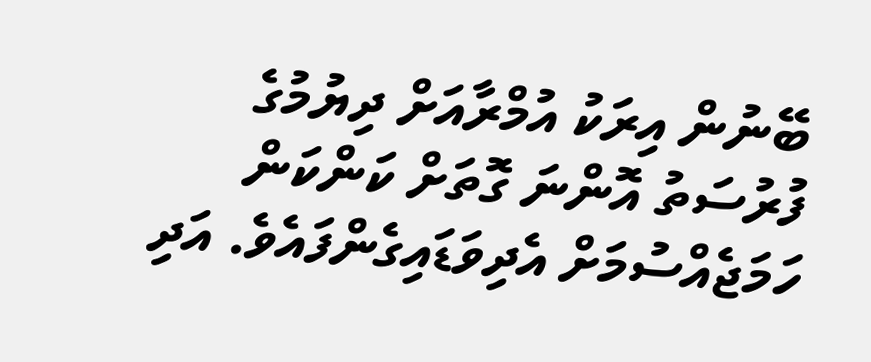ބޭނުން އިރަކު އުމްރާއަށް ދިޔުމުގެ ފުރުސަތު އޮންނަ ގޮތަށް ކަންކަން ހަމަޖެއްސުމަށް އެދިވަޑައިގެންފައެވެ. އަދި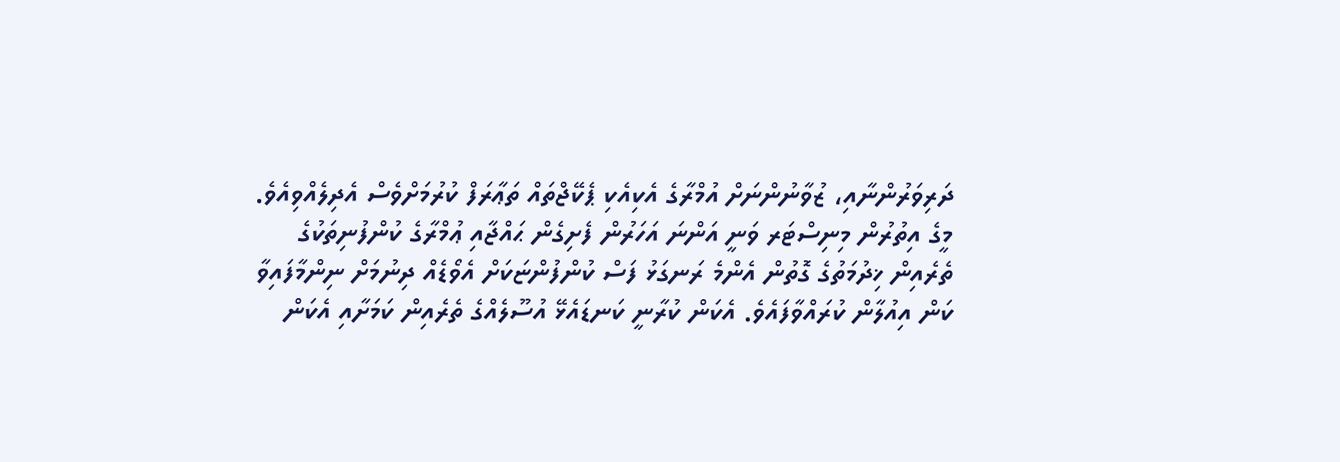ދަރިވަރުންނާއި، ޒުވާނުންނަށް އުމްރާގެ އެކިއެކި ޕެކޭޖްތައް ތަޢާރަފް ކުރުމަށްވެސް އެދިލެއްވިއެވެ.
މީގެ އިތުރުން މިނިސްޓަރ ވަނީ އަންނަ އަހަރުން ފެށިގެން ޙައްޖާއި ޢުމްރާގެ ކުންފުނިތަކުގެ ތެރެއިން ޚިދުމަތުގެ ގޮތުން އެންމެ ރަނގަޅު ފަސް ކުންފުންޏަކަށް އެވޯޑެއް ދިނުމަށް ނިންމާފައިވާ ކަން އިއުލާން ކުރައްވާފައެވެ. އެކަން ކުރާނީ ކަނޑައެޅޭ އުސޫލެއްގެ ތެރެއިން ކަމަށާއި އެކަން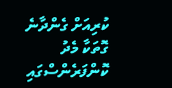ކުރިއަށް ގެންދާނެ ގޮތަކާ މެދު ކޮންފަރެންސްގައި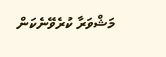މަޝްވަރާ ކުރެވޭނެކަން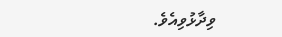ވިދާޅުވިއެވެ.